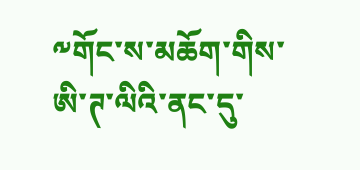༸གོང་ས་མཆོག་གིས་ཨི་ཊ་ལིའི་ནང་དུ་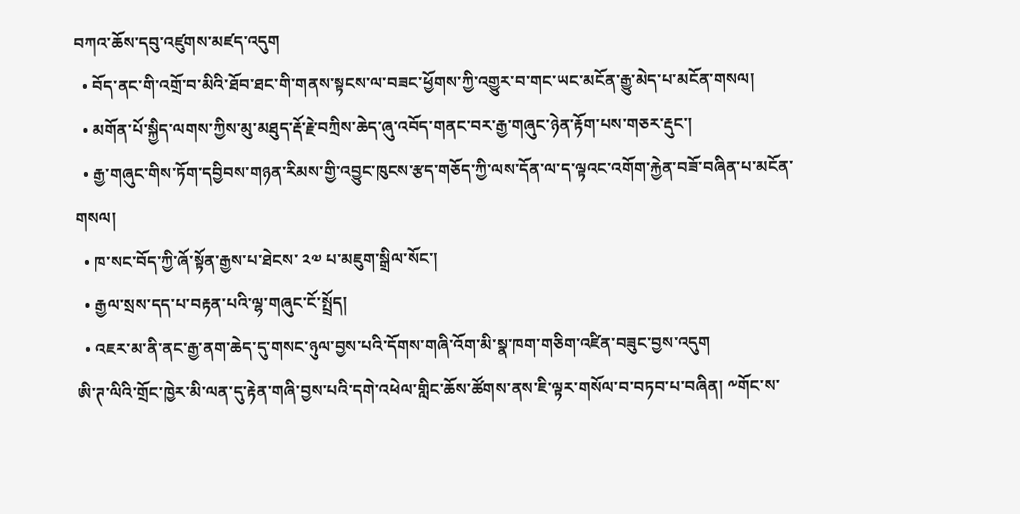བཀའ་ཆོས་དབུ་འཛུགས་མཛད་འདུག
  • བོད་ནང་གི་འགྲོ་བ་མིའི་ཐོབ་ཐང་གི་གནས་སྟངས་ལ་བཟང་ཕྱོགས་ཀྱི་འགྱུར་བ་གང་ཡང་མངོན་རྒྱུ་མེད་པ་མངོན་གསལ།
  • མགོན་པོ་སྐྱིད་ལགས་ཀྱིས་མུ་མཐུད་རྡོ་རྗེ་བཀྲིས་ཆེད་ཞུ་འབོད་གནང་བར་རྒྱ་གཞུང་ཉེན་རྟོག་པས་གཅར་རྡུང་།
  • རྒྱ་གཞུང་གིས་ཏོག་དབྱིབས་གཉན་རིམས་གྱི་འབྱུང་ཁུངས་རྩད་གཅོད་ཀྱི་ལས་དོན་ལ་ད་ལྟའང་འགོག་རྐྱེན་བཟོ་བཞིན་པ་མངོན་གསལ།
  • ཁ་སང་བོད་ཀྱི་ཞོ་སྟོན་རྒྱས་པ་ཐེངས་ ༢༧ པ་མཇུག་སྒྲིལ་སོང་།
  • རྒྱལ་སྲས་དད་པ་བརྟན་པའི་ལྷ་གཞུང་ངོ་སྤྲོད།
  • འཇར་མ་ནི་ནང་རྒྱ་ནག་ཆེད་དུ་གསང་ཉུལ་བྱས་པའི་དོགས་གཞི་འོག་མི་སྣ་ཁག་གཅིག་འཛིན་བཟུང་བྱས་འདུག
ཨི་ཊ་ལིའི་གྲོང་ཁྱེར་མི་ལན་དུ་རྟེན་གཞི་བྱས་པའི་དགེ་འཕེལ་གླིང་ཆོས་ཚོགས་ནས་ཇི་ལྟར་གསོལ་བ་བཏབ་པ་བཞིན། ༸གོང་ས་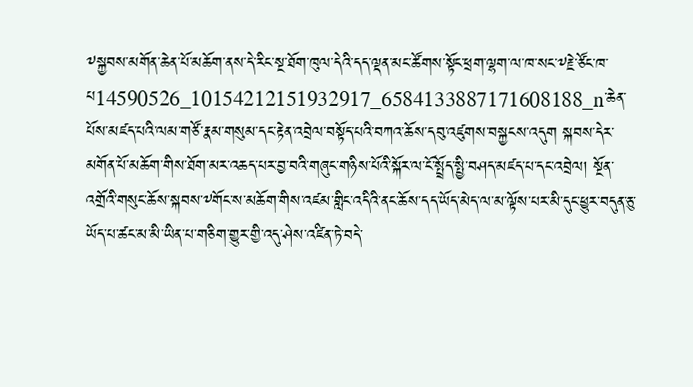༸སྐྱབས་མགོན་ཆེན་པོ་མཆོག་ནས་དེ་རིང་སྔ་ཐོག་ཁུལ་དེའི་དད་ལྡན་མང་ཚོགས་སྟོང་ཕྲག་ལྷག་ལ་ཁ་སང་༸རྗེ་ཙོང་ཁ་པ14590526_10154212151932917_6584133887171608188_n་ཆེན་པོས་མཛད་པའི་ལམ་གཙོ་རྣམ་གསུམ་དང་རྟེན་འབྲེལ་བསྟོད་པའི་བཀའ་ཆོས་དབུ་འཛུགས་བསྐྱངས་འདུག སྐབས་དེར་མགོན་པོ་མཆོག་གིས་ཐོག་མར་འཆད་པར་བྱ་བའི་གཞུང་གཉིས་པོའི་སྐོར་ལ་ངོ་སྤྲོད་སྤྱི་བཤད་མཛད་པ་དང་འབྲེལ། སྔོན་འགྲོའི་གསུང་ཆོས་སྐབས་༸གོང་ས་མཆོག་གིས་འཛམ་གླིང་འདིའི་ནང་ཆོས་དད་ཡོད་མེད་ལ་མ་ལྟོས་པར་མི་དུང་ཕྱུར་བདུན་ཅུ་ཡོད་པ་ཚང་མ་མི་ཡིན་པ་གཅིག་གྱུར་གྱི་འདུ་ཤེས་འཛིན་ཏེ་བདེ་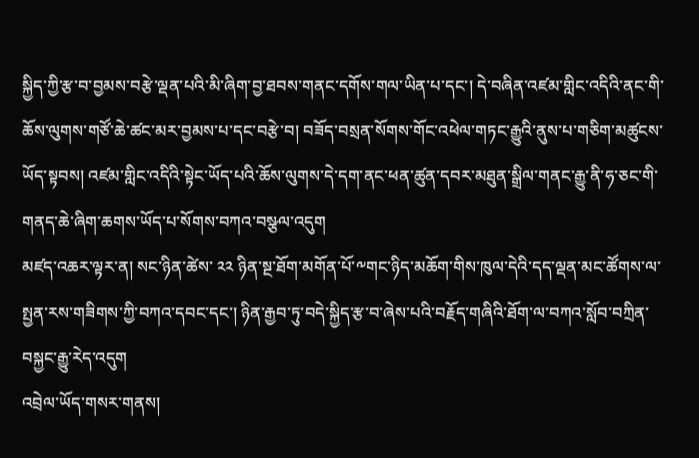སྐྱིད་ཀྱི་རྩ་བ་བྱམས་བརྩེ་ལྡན་པའི་མི་ཞིག་བྱ་ཐབས་གནང་དགོས་གལ་ཡིན་པ་དང་། དེ་བཞིན་འཛམ་གླིང་འདིའི་ནང་གི་ཆོས་ལུགས་གཙོ་ཆེ་ཚང་མར་བྱམས་པ་དང་བརྩེ་བ། བཟོད་བསྲན་སོགས་གོང་འཕེལ་གཏང་རྒྱུའི་ནུས་པ་གཅིག་མཚུངས་ཡོད་སྟབས། འཛམ་གླིང་འདིའི་སྟེང་ཡོད་པའི་ཆོས་ལུགས་དེ་དག་ནང་ཕན་ཚུན་དབར་མཐུན་སྒྲིལ་གནང་རྒྱུ་ནི་ཧ་ཅང་གི་གནད་ཆེ་ཞིག་ཆགས་ཡོད་པ་སོགས་བཀའ་བསྩལ་འདུག
མཛད་འཆར་ལྟར་ན། སང་ཉིན་ཚེས་ ༢༢ ཉིན་སྔ་ཐོག་མགོན་པོ་༸གང་ཉིད་མཆོག་གིས་ཁུལ་དེའི་དད་ལྡན་མང་ཚོགས་ལ་སྤྱན་རས་གཟིགས་ཀྱི་བཀའ་དབང་དང་། ཉིན་རྒྱབ་ཏུ་བདེ་སྐྱིད་རྩ་བ་ཞེས་པའི་བརྗོད་གཞིའི་ཐོག་ལ་བཀའ་སློབ་བཀྲིན་བསྐྱང་རྒྱུ་རེད་འདུག
འབྲེལ་ཡོད་གསར་གནས།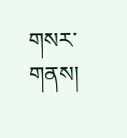གསར་གནས།